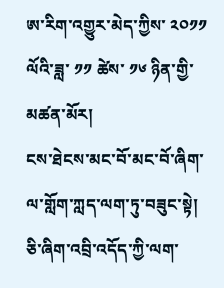ཨ་རིག་འགྱུར་མེད་ཀྱིས་ ༢༠༡༡ ལོའི་ཟླ་ ༡༡ ཚེས་ ༡༦ ཉིན་གྱི་མཚན་མོར།
ངས་ཐེངས་མང་བོ་མང་བོ་ཞིག་ལ་གློག་ཀླད་ལག་ཏུ་བཟུང་སྟེ། ཅི་ཞིག་འབྲི་འདོད་ཀྱི་ལག་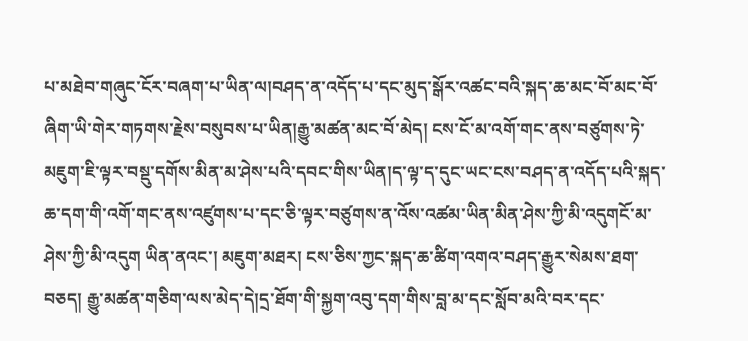པ་མཐེབ་གཞུང་ངོར་བཞག་པ་ཡིན་ལ།བཤད་ན་འདོད་པ་དང་མུད་སྒོར་འཚང་བའི་སྐད་ཆ་མང་བོ་མང་བོ་ཞིག་ཡི་གེར་གཏགས་རྗེས་བསུབས་པ་ཡིན།རྒྱུ་མཚན་མང་བོ་མེད། ངས་ངོ་མ་འགོ་གང་ནས་བཙུགས་ཏེ་མཇུག་ཇི་ལྟར་བསྡུ་དགོས་མིན་མ་ཤེས་པའི་དབང་གིས་ཡིན།ད་ལྟ་ད་དུང་ཡང་ངས་བཤད་ན་འདོད་པའི་སྐད་ཆ་དག་གི་འགོ་གང་ནས་འཛུགས་པ་དང་ཅི་ལྟར་བཙུགས་ན་འོས་འཚམ་ཡིན་མིན་ཤེས་ཀྱི་མི་འདུགངོ་མ་ཤེས་ཀྱི་མི་འདུག ཡིན་ནའང་། མཇུག་མཐར། ངས་ཅིས་ཀྱང་སྐད་ཆ་ཚིག་འགའ་བཤད་རྒྱུར་སེམས་ཐག་བཅད། རྒྱུ་མཚན་གཅིག་ལས་མེད་དེ།དྲ་ཐོག་གི་སྐྱག་འབུ་དག་གིས་བླ་མ་དང་སློབ་མའི་བར་དང་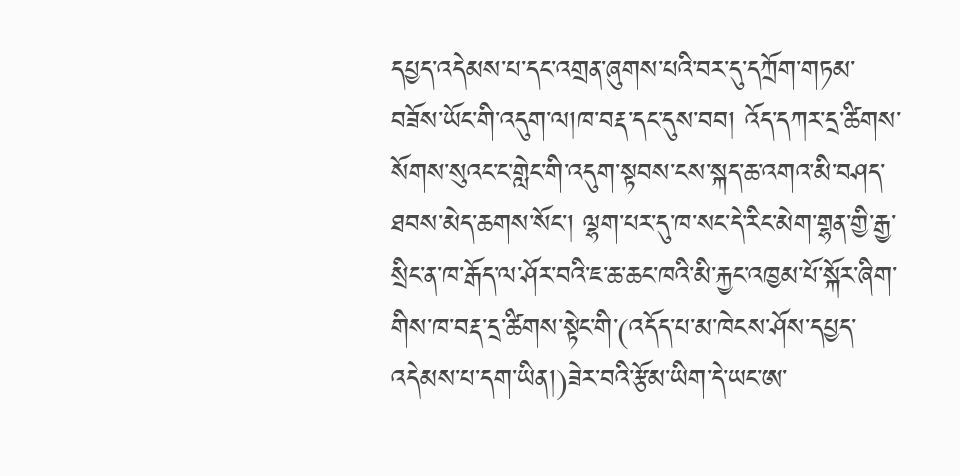དཔྱད་འདེམས་པ་དང་འགྲན་ཞུགས་པའི་བར་དུ་དཀྲོག་གཏམ་བཟོས་ཡོང་གི་འདུག་ལ།ཁ་བརྡ་དང་དུས་བབ། འོད་དཀར་དྲ་ཚིགས་སོགས་སུའང་ང་གླེང་གི་འདུག་སྟབས་ངས་སྐད་ཆ་འགའ་མི་བཤད་ཐབས་མེད་ཆགས་སོང་། ལྷག་པར་དུ་ཁ་སང་དེ་རིང་མེག་གྷན་གྱི་རྒྱ་སྲིང་ན་ཁ་རྒོད་ལ་ཤོར་བའི་ཇ་ཆ་ཆང་ཁའི་མི་རྐྱང་འཁྱམ་པོ་སྐོར་ཞིག་གིས་ཁ་བརྡ་དྲ་ཚིགས་སྟེང་གི་(འདོད་པ་མ་ཁེངས་ཤོས་དཔྱད་འདེམས་པ་དག་ཡིན།)ཟེར་བའི་རྩོམ་ཡིག་དེ་ཡང་ཨ་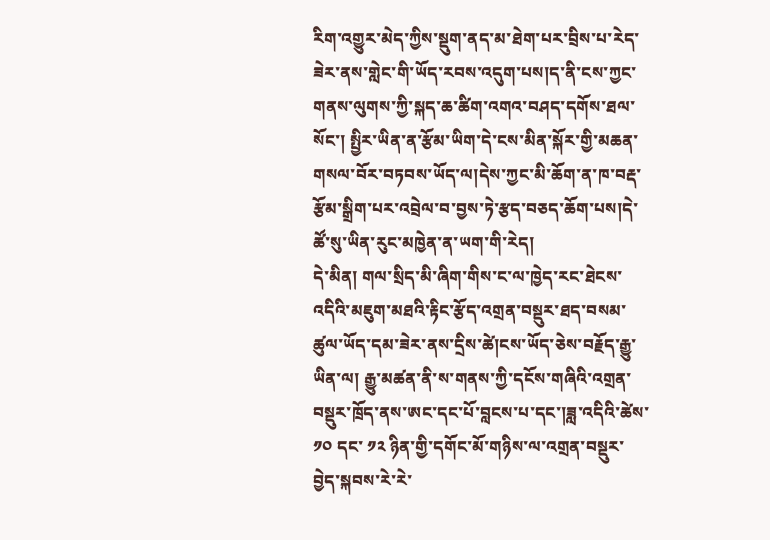རིག་འགྱུར་མེད་ཀྱིས་སྡུག་ནད་མ་ཐེག་པར་བྲིས་པ་རེད་ཟེར་ནས་གླེང་གི་ཡོད་རབས་འདུག་པས།ད་ནི་ངས་ཀྱང་གནས་ལུགས་ཀྱི་སྐད་ཆ་ཚིག་འགའ་བཤད་དགོས་ཐལ་སོང་། སྤྱིར་ཡིན་ན་རྩོམ་ཡིག་དེ་ངས་མིན་སྐོར་གྱི་མཆན་གསལ་བོར་བཏབས་ཡོད་ལ།དེས་ཀྱང་མི་ཆོག་ན་ཁ་བརྡ་རྩོམ་སྒྲིག་པར་འབྲེལ་བ་བྱས་ཏེ་རྩད་བཅད་ཆོག་པས།དེ་ཚོ་སུ་ཡིན་རུང་མཁྱེན་ན་ཡག་གི་རེད།
དེ་མིན། གལ་སྲིད་མི་ཞིག་གིས་ང་ལ་ཁྱེད་རང་ཐེངས་འདིའི་མཇུག་མཐའི་རྟིང་རྩོད་འགྲན་བསྡུར་ཐད་བསམ་ཚུལ་ཡོད་དམ་ཟེར་ནས་དྲིས་ཚེ།ངས་ཡོད་ཅེས་བརྗོད་རྒྱུ་ཡིན་ལ། རྒྱུ་མཚན་ནི་ས་གནས་ཀྱི་དངོས་གཞིའི་འགྲན་བསྡུར་ཁྲོད་ནས་ཨང་དང་པོ་བླངས་པ་དང་།ཟླ་འདིའི་ཚེས་ ༡༠ དང་ ༡༢ ཉིན་གྱི་དགོང་མོ་གཉིས་ལ་འགྲན་བསྡུར་བྱེད་སྐབས་རེ་རེ་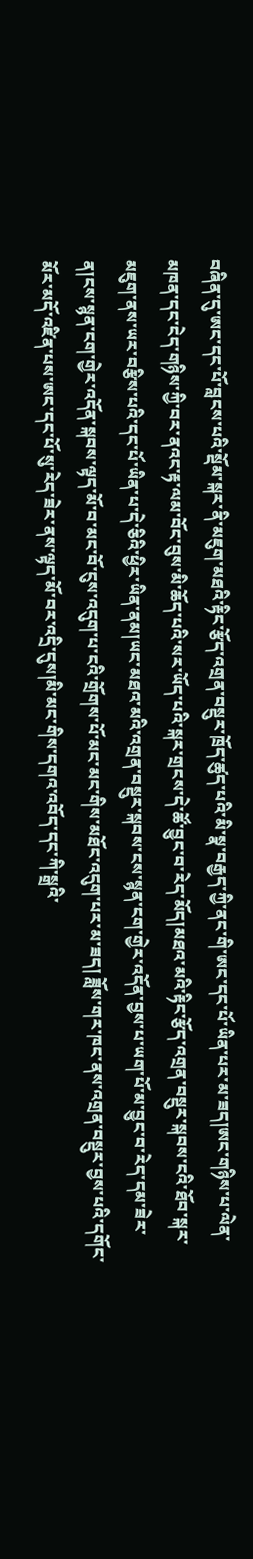བཞིན་དུ་ཨང་དང་པོ་བླངས་པའི་སྡོམ་སྐར་ནི་མཇུག་མཐའི་རྟིང་རྩོད་འགྲན་བསྡུར་ཁྲོད་ཚུད་པའི་མི་སྣ་བརྒྱད་ཀྱི་ནང་གི་ཨང་དང་པོ་ཡིན་པར་མ་ཟད།ཨང་གཉིས་པ་ལེན་མཁན་དང་ངེད་གཉིས་ཀྱི་བར་ནའང་རྟ་ལམ་བོང་བུས་མི་ཆོད་པའི་སར་ཡོད་པའི་སྐར་གྲངས་དེ་ཚོ་བྱུང་བ་རེད་མོད།མཐའ་མའི་རྟིང་རྩོད་འགྲན་བསྡུར་སྐབས་ངའི་ཐོབ་སྐར་མཇུག་ནས་ཡར་བརྩིས་པའི་དང་པོ་ཡིན་པ་དེ་ཅིའི་ཕྱིར་ཡིན་ནམ།ཡང་མཐའ་མའི་འགྲན་བསྡུར་སྐབས་ངས་སྙན་ངག་གྱེར་འདོན་བྱས་པ་ཡག་པོ་མ་བྱུང་བ་རེད་དམ་ཟེར་ན།ངས་སྙན་ངག་གྱེར་འདོན་སྐབས་ལྟད་མོ་བ་མང་བོ་ངུས་འདུག་པ་ངའི་གྲོགས་པོ་མང་མང་གིས་མཐོང་འདུག་པར་མ་ཟད། ཟློས་གར་ཁང་ནས་འགྲན་བསྡུར་བྱས་པའི་དགོང་མོར་མདོ་འཛིན་པས་ཨང་དང་པོ་སུ་རེད་ཟེར་ནས་ལྟད་མོ་བར་འདྲི་དུས།མི་མང་གིས་དགའ་འབོད་དང་ཀི་སྒྲའི་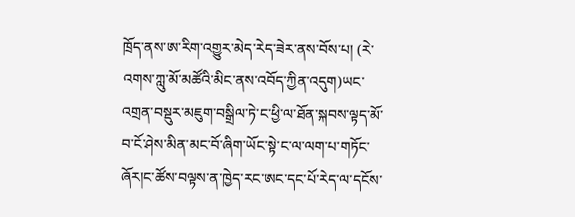ཁྲོད་ནས་ཨ་རིག་འགྱུར་མེད་རེད་ཟེར་ནས་བོས་པ། (རེ་འགས་ཀླུ་མོ་མཚོའི་མིང་ནས་འབོད་ཀྱིན་འདུག)ཡང་འགྲན་བསྡུར་མཇུག་བསྒྲིལ་ཏེ་ང་ཕྱི་ལ་ཐོན་སྐབས་ལྟད་མོ་བ་ངོ་ཤེས་མིན་མང་བོ་ཞིག་ཡོང་སྟེ་ང་ལ་ལག་པ་གཏོང་ཞོར།ང་ཚོས་བལྟས་ན་ཁྱེད་རང་ཨང་དང་པོ་རེད་ལ་དངོས་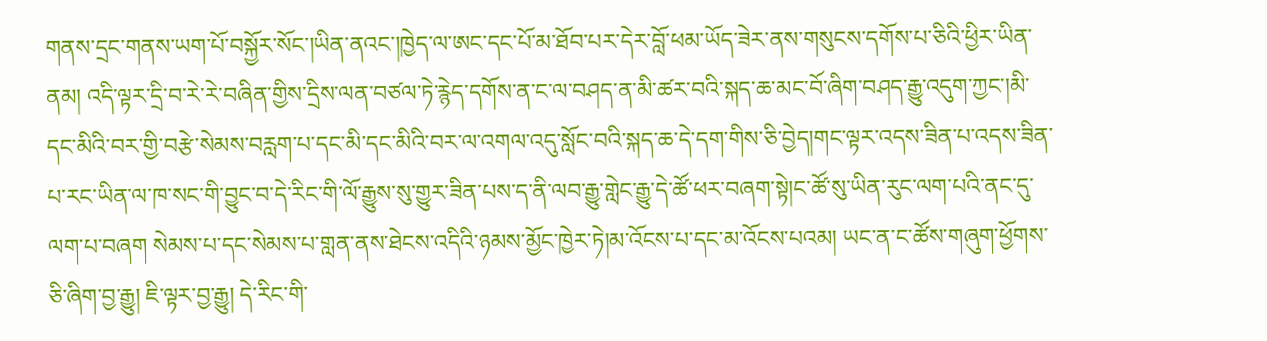གནས་དྲང་གནས་ཡག་པོ་བསྐྱོར་སོང་།ཡིན་ནའང་།ཁྱེད་ལ་ཨང་དང་པོ་མ་ཐོབ་པར་དེར་བློ་ཕམ་ཡོད་ཟེར་ནས་གསུངས་དགོས་པ་ཅིའི་ཕྱིར་ཡིན་ནམ། འདི་ལྟར་དྲི་བ་རེ་རེ་བཞིན་གྱིས་དྲིས་ལན་བཙལ་ཏེ་རྙེད་དགོས་ན་ང་ལ་བཤད་ན་མི་ཚར་བའི་སྐད་ཆ་མང་བོ་ཞིག་བཤད་རྒྱུ་འདུག་ཀྱང་།མི་དང་མིའི་བར་གྱི་བརྩེ་སེམས་བརླག་པ་དང་མི་དང་མིའི་བར་ལ་འགལ་འདུ་སློང་བའི་སྐད་ཆ་དེ་དག་གིས་ཅི་བྱེད།གང་ལྟར་འདས་ཟིན་པ་འདས་ཟིན་པ་རང་ཡིན་ལ་ཁ་སང་གི་བྱུང་བ་དེ་རིང་གི་ལོ་རྒྱུས་སུ་གྱུར་ཟིན་པས་ད་ནི་ལབ་རྒྱུ་གླེང་རྒྱུ་དེ་ཚོ་ཕར་བཞག་སྟེ།ང་ཚོ་སུ་ཡིན་རུང་ལག་པའི་ནང་དུ་ལག་པ་བཞག སེམས་པ་དང་སེམས་པ་གླན་ནས་ཐེངས་འདིའི་ཉམས་མྱོང་ཁྱེར་ཏེ།མ་འོངས་པ་དང་མ་འོངས་པའམ། ཡང་ན་ང་ཚོས་གཞུག་ཕྱོགས་ཅི་ཞིག་བྱ་རྒྱུ། ཇི་ལྟར་བྱ་རྒྱུ། དེ་རིང་གི་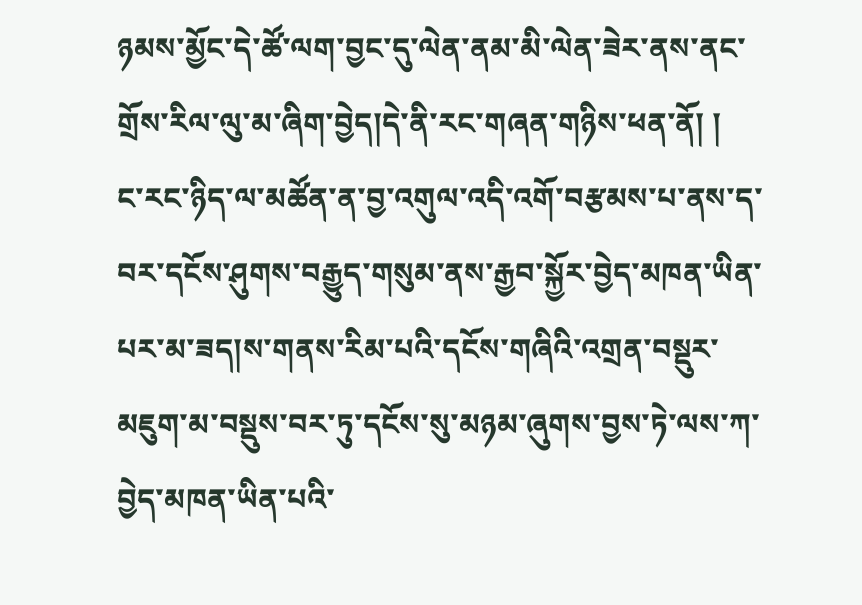ཉམས་མྱོང་དེ་ཚོ་ལག་བྱང་དུ་ལེན་ནམ་མི་ལེན་ཟེར་ནས་ནང་གྲོས་རིལ་ལུ་མ་ཞིག་བྱེད།དེ་ནི་རང་གཞན་གཉིས་ཕན་ནོ། །
ང་རང་ཉིད་ལ་མཚོན་ན་བྱ་འགུལ་འདི་འགོ་བརྩམས་པ་ནས་ད་བར་དངོས་ཤུགས་བརྒྱུད་གསུམ་ནས་རྒྱབ་སྐྱོར་བྱེད་མཁན་ཡིན་པར་མ་ཟད།ས་གནས་རིམ་པའི་དངོས་གཞིའི་འགྲན་བསྡུར་མཇུག་མ་བསྡུས་བར་ཏུ་དངོས་སུ་མཉམ་ཞུགས་བྱས་ཏེ་ལས་ཀ་བྱེད་མཁན་ཡིན་པའི་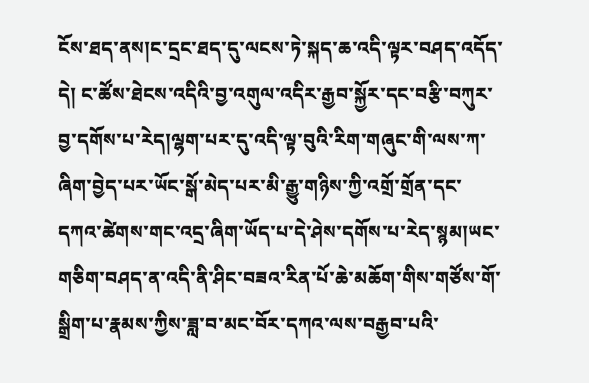ངོས་ཐད་ནས།ང་དྲང་ཐད་དུ་ལངས་ཏེ་སྐད་ཆ་འདི་ལྟར་བཤད་འདོད་དེ། ང་ཚོས་ཐེངས་འདིའི་བྱ་འགུལ་འདིར་རྒྱབ་སྐྱོར་དང་བརྩི་བཀུར་བྱ་དགོས་པ་རེད།ལྷག་པར་དུ་འདི་ལྟ་བུའི་རིག་གཞུང་གི་ལས་ཀ་ཞིག་བྱེད་པར་ཡོང་སྒོ་མེད་པར་མི་རྒྱུ་གཉིས་ཀྱི་འགྲོ་གྲོན་དང་དཀའ་ཚེགས་གང་འདྲ་ཞིག་ཡོད་པ་དེ་ཤེས་དགོས་པ་རེད་སྙམ།ཡང་གཅིག་བཤད་ན་འདི་ནི་ཤིང་བཟའ་རིན་པོ་ཆེ་མཆོག་གིས་གཙོས་གོ་སྒྲིག་པ་རྣམས་ཀྱིས་ཟླ་བ་མང་བོར་དཀའ་ལས་བརྒྱབ་པའི་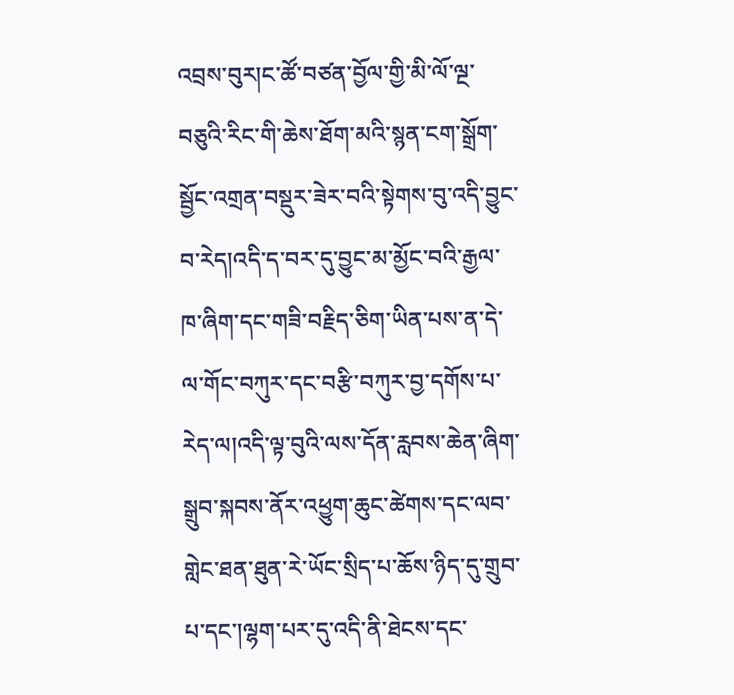འབྲས་བུར།ང་ཚོ་བཙན་བྱོལ་གྱི་མི་ལོ་ལྔ་བཅུའི་རིང་གི་ཆེས་ཐོག་མའི་སྙན་ངག་སྒྲོག་སྦྱོང་འགྲན་བསྡུར་ཟེར་བའི་སྟེགས་བུ་འདི་བྱུང་བ་རེད།འདི་ད་བར་དུ་བྱུང་མ་མྱོང་བའི་རྒྱལ་ཁ་ཞིག་དང་གཟི་བརྗིད་ཅིག་ཡིན་པས་ན་དེ་ལ་གོང་བཀུར་དང་བརྩི་བཀུར་བྱ་དགོས་པ་རེད་ལ།འདི་ལྟ་བུའི་ལས་དོན་རླབས་ཆེན་ཞིག་སྒྲུབ་སྐབས་ནོར་འཕྱུག་ཆུང་ཚེགས་དང་ལབ་གླེང་ཐན་ཐུན་རེ་ཡོང་སྲིད་པ་ཆོས་ཉིད་དུ་གྲུབ་པ་དང་།ལྷག་པར་དུ་འདི་ནི་ཐེངས་དང་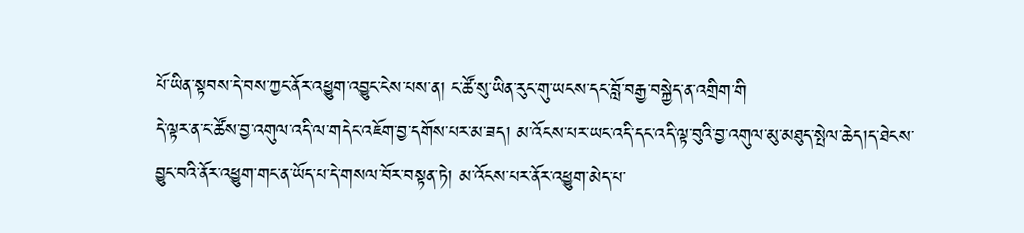པོ་ཡིན་སྟབས་དེ་བས་ཀྱང་ནོར་འཕྱུག་འབྱུང་ངེས་པས་ན། ང་ཚོ་སུ་ཡིན་རུང་གུ་ཡངས་དང་བློ་བརྒྱ་བསྐྱེད་ན་འགྲིག་གི
དེ་ལྟར་ན་ང་ཚོས་བྱ་འགུལ་འདི་ལ་གདེང་འཇོག་བྱ་དགོས་པར་མ་ཟད། མ་འོངས་པར་ཡང་འདི་དང་འདི་ལྟ་བུའི་བྱ་འགུལ་མུ་མཐུད་སྤེལ་ཆེད།ད་ཐེངས་བྱུང་བའི་ནོར་འཕྱུག་གང་ན་ཡོད་པ་དེ་གསལ་བོར་བསྟན་ཏེ། མ་འོངས་པར་ནོར་འཕྱུག་མེད་པ་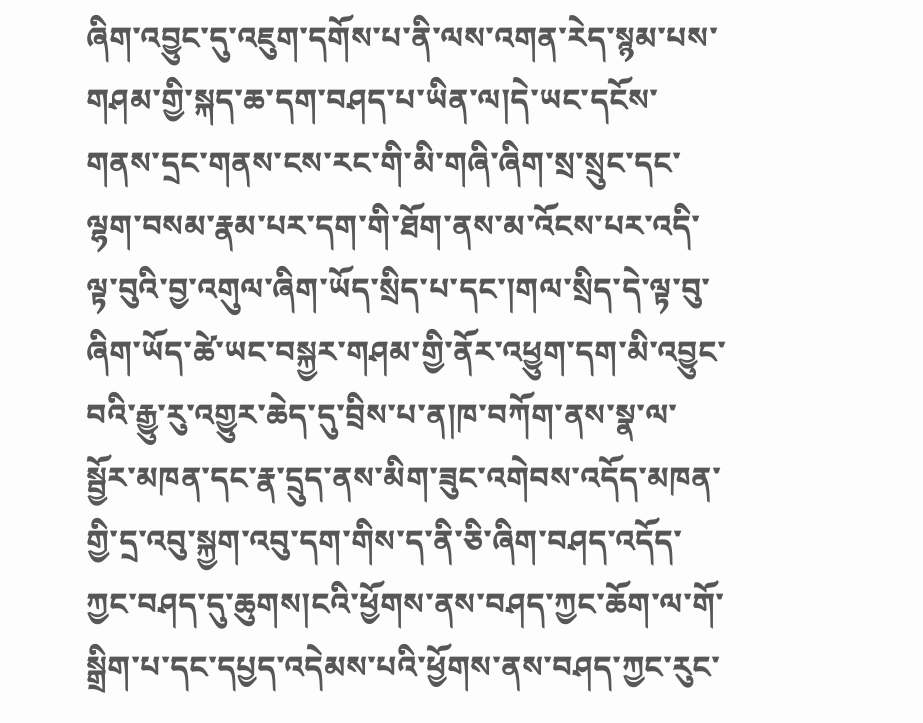ཞིག་འབྱུང་དུ་འཇུག་དགོས་པ་ནི་ལས་འགན་རེད་སྙམ་པས་གཤམ་གྱི་སྐད་ཆ་དག་བཤད་པ་ཡིན་ལ།དེ་ཡང་དངོས་གནས་དྲང་གནས་ངས་རང་གི་མི་གཞི་ཞིག་སྲ་སྲུང་དང་ལྷག་བསམ་རྣམ་པར་དག་གི་ཐོག་ནས་མ་འོངས་པར་འདི་ལྟ་བུའི་བྱ་འགུལ་ཞིག་ཡོད་སྲིད་པ་དང་།གལ་སྲིད་དེ་ལྟ་བུ་ཞིག་ཡོད་ཚེ་ཡང་བསྐྱར་གཤམ་གྱི་ནོར་འཕྱུག་དག་མི་འབྱུང་བའི་རྒྱུ་རུ་འགྱུར་ཆེད་དུ་བྲིས་པ་ན།ཁ་བཀོག་ནས་སྣ་ལ་སྦྱོར་མཁན་དང་རྣ་དྲུད་ནས་མིག་ཟུང་འགེབས་འདོད་མཁན་གྱི་དྲ་འབུ་སྐྱག་འབུ་དག་གིས་ད་ནི་ཅི་ཞིག་བཤད་འདོད་ཀྱང་བཤད་དུ་ཆུགས།ངའི་ཕྱོགས་ནས་བཤད་ཀྱང་ཆོག་ལ་གོ་སྒྲིག་པ་དང་དཔྱད་འདེམས་པའི་ཕྱོགས་ནས་བཤད་ཀྱང་རུང་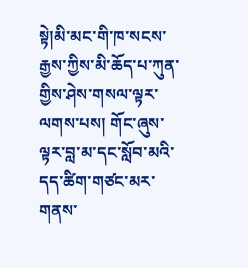སྟེ།མི་མང་གི་ཁ་སངས་རྒྱས་ཀྱིས་མི་ཆོད་པ་ཀུན་གྱིས་ཤེས་གསལ་ལྟར་ལགས་པས། གོང་ཞུས་ལྟར་བླ་མ་དང་སློབ་མའི་དད་ཚིག་གཙང་མར་གནས་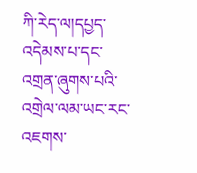ཀི་རེད་ལ།དཔྱད་འདེམས་པ་དང་འགྲན་ཞུགས་པའི་འགྲེལ་ལམ་ཡང་རང་འཇགས་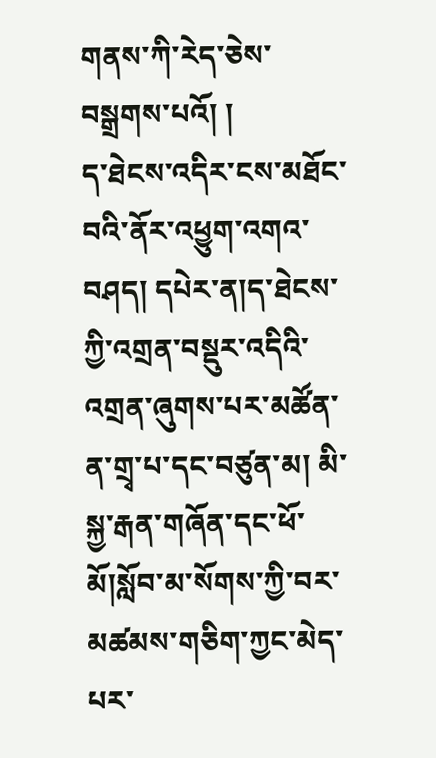གནས་ཀི་རེད་ཅེས་བསྒྲགས་པའོ། །
ད་ཐེངས་འདིར་ངས་མཐོང་བའི་ནོར་འཕྱུག་འགའ་བཤད། དཔེར་ན།ད་ཐེངས་ཀྱི་འགྲན་བསྡུར་འདིའི་འགྲན་ཞུགས་པར་མཚོན་ན་གྲྭ་པ་དང་བཙུན་མ། མི་སྐྱ་རྒན་གཞོན་དང་ཕོ་མོ།སློབ་མ་སོགས་ཀྱི་བར་མཚམས་གཅིག་ཀྱང་མེད་པར་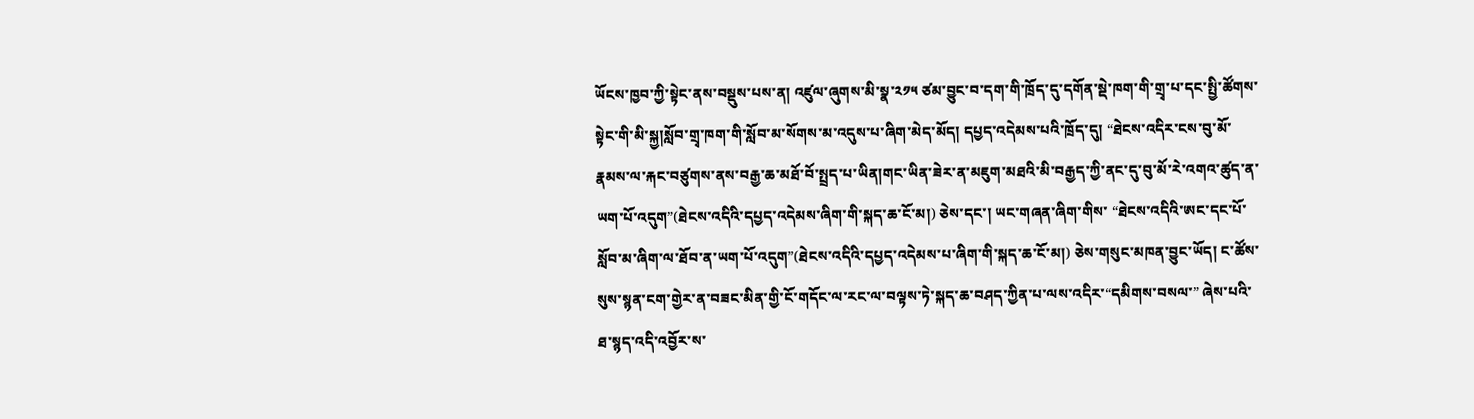ཡོངས་ཁྱབ་ཀྱི་སྟེང་ནས་བསྡུས་པས་ན། འཛུལ་ཞུགས་མི་སྣ་༢༡༥ ཙམ་བྱུང་བ་དག་གི་ཁྲོད་དུ་དགོན་སྡེ་ཁག་གི་གྲྭ་པ་དང་སྤྱི་ཚོགས་སྟེང་གི་མི་སྐྱ།སློབ་གྲྭ་ཁག་གི་སློབ་མ་སོགས་མ་འདུས་པ་ཞིག་མེད་མོད། དཔྱད་འདེམས་པའི་ཁྲོད་དུ། “ཐེངས་འདིར་ངས་བུ་མོ་རྣམས་ལ་རྐང་བཙུགས་ནས་བརྒྱ་ཆ་མཐོ་བོ་སྤྲད་པ་ཡིན།གང་ཡིན་ཟེར་ན་མཇུག་མཐའི་མི་བརྒྱད་ཀྱི་ནང་དུ་བུ་མོ་རེ་འགའ་ཚུད་ན་ཡག་པོ་འདུག”(ཐེངས་འདིའི་དཔྱད་འདེམས་ཞིག་གི་སྐད་ཆ་ངོ་མ།) ཅེས་དང་། ཡང་གཞན་ཞིག་གིས་ “ཐེངས་འདིའི་ཨང་དང་པོ་སློབ་མ་ཞིག་ལ་ཐོབ་ན་ཡག་པོ་འདུག”(ཐེངས་འདིའི་དཔྱད་འདེམས་པ་ཞིག་གི་སྐད་ཆ་ངོ་མ།) ཅེས་གསུང་མཁན་བྱུང་ཡོད། ང་ཚོས་སུས་སྙན་ངག་གྱེར་ན་བཟང་མིན་གྱི་ངོ་གདོང་ལ་རང་ལ་བལྟས་ཏེ་སྐད་ཆ་བཤད་ཀྱིན་པ་ལས་འདིར་“དམིགས་བསལ་” ཞེས་པའི་ཐ་སྙད་འདི་འབྱོར་ས་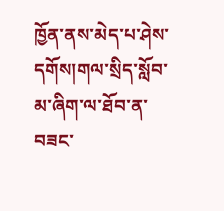ཁྱོན་ནས་མེད་པ་ཤེས་དགོས།གལ་སྲིད་སློབ་མ་ཞིག་ལ་ཐོབ་ན་བཟང་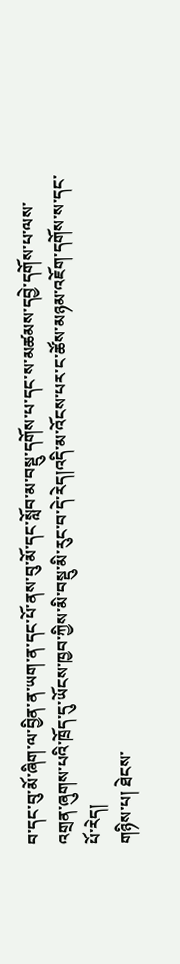བ་དང་བུ་མོ་ཞིག་ལ་བྱིན་ན་ཡག་ན་དང་པོ་ནས་བུ་མོ་དང་སློབ་མ་བསྡུ་དགོས་པ་དང་ས་མཚམས་དབྱེ་དགོས་པ་ལས་འགྲན་ཞུགས་པའི་ཁྲོད་དུ་ཡོངས་ཁྱབ་ཀྱིས་མི་བསྡུ་མི་རུང་བ་དེ་རེད།འདི་མ་འོངས་པར་ང་ཚོས་མཉམ་འཇོག་དགོས་ས་དང་པོ་རེད།
གཉིས་པ། ཐེངས་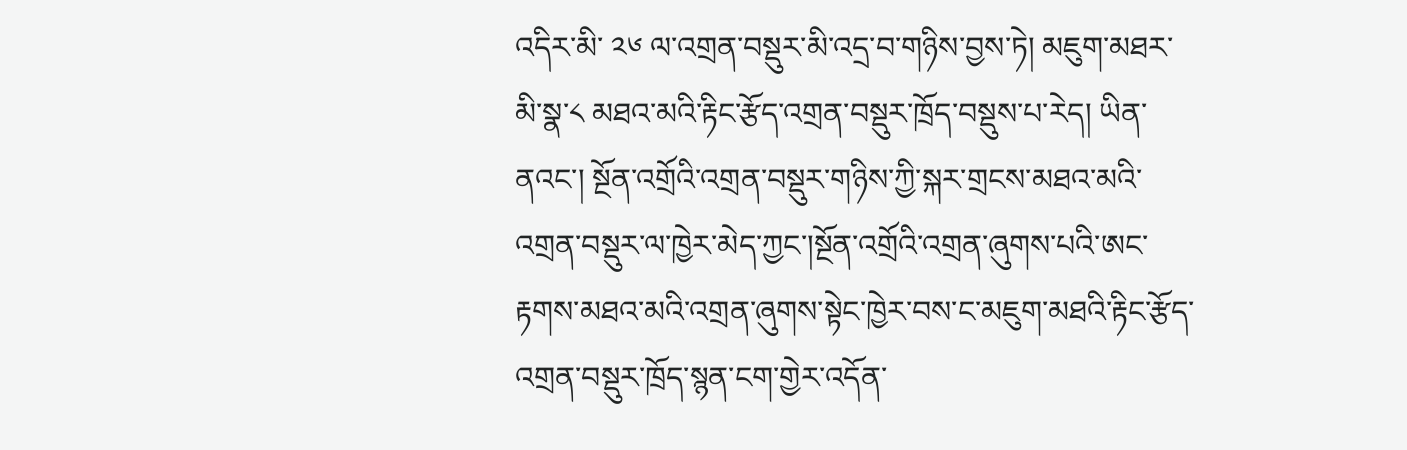འདིར་མི་ ༢༦ ལ་འགྲན་བསྡུར་མི་འདྲ་བ་གཉིས་བྱས་ཏེ། མཇུག་མཐར་མི་སྣ་༨ མཐའ་མའི་རྟིང་རྩོད་འགྲན་བསྡུར་ཁྲོད་བསྡུས་པ་རེད། ཡིན་ནའང་། སྔོན་འགྲོའི་འགྲན་བསྡུར་གཉིས་ཀྱི་སྐར་གྲངས་མཐའ་མའི་འགྲན་བསྡུར་ལ་ཁྱེར་མེད་ཀྱང་།སྔོན་འགྲོའི་འགྲན་ཞུགས་པའི་ཨང་རྟགས་མཐའ་མའི་འགྲན་ཞུགས་སྟེང་ཁྱེར་བས་ང་མཇུག་མཐའི་རྟིང་རྩོད་འགྲན་བསྡུར་ཁྲོད་སྙན་ངག་གྱེར་འདོན་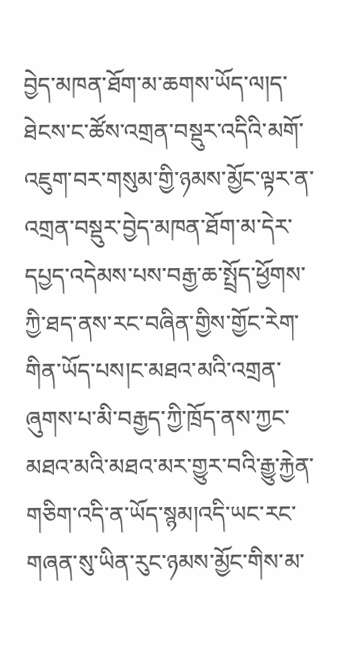བྱེད་མཁན་ཐོག་མ་ཆགས་ཡོད་ལ།ད་ཐེངས་ང་ཚོས་འགྲན་བསྡུར་འདིའི་མགོ་འཇུག་བར་གསུམ་གྱི་ཉམས་མྱོང་ལྟར་ན་འགྲན་བསྡུར་བྱེད་མཁན་ཐོག་མ་དེར་དཔྱད་འདེམས་པས་བརྒྱ་ཆ་སྤྲོད་ཕྱོགས་ཀྱི་ཐད་ནས་རང་བཞིན་གྱིས་གྱོང་རེག་གིན་ཡོད་པས།ང་མཐའ་མའི་འགྲན་ཞུགས་པ་མི་བརྒྱད་ཀྱི་ཁྲོད་ནས་ཀྱང་མཐའ་མའི་མཐའ་མར་གྱུར་བའི་རྒྱུ་རྐྱེན་གཅིག་འདི་ན་ཡོད་སྙམ།འདི་ཡང་རང་གཞན་སུ་ཡིན་རུང་ཉམས་མྱོང་གིས་མ་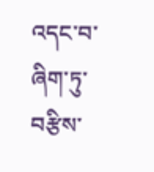འདང་བ་ཞིག་ཏུ་བརྩིས་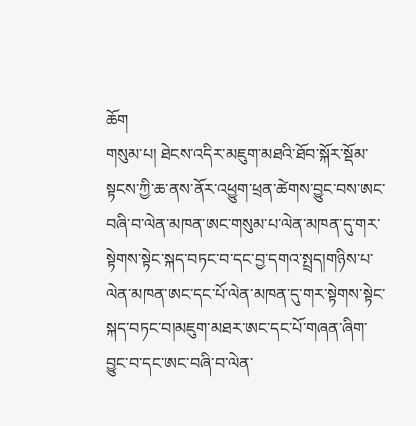ཆོག
གསུམ་པ། ཐེངས་འདིར་མཇུག་མཐའི་ཐོབ་སྐོར་སྡོམ་སྟངས་ཀྱི་ཆ་ནས་ནོར་འཕྱུག་ཕྲན་ཚེགས་བྱུང་བས་ཨང་བཞི་བ་ལེན་མཁན་ཨང་གསུམ་པ་ལེན་མཁན་དུ་གར་སྟེགས་སྟེང་སྐད་བཏང་བ་དང་བྱ་དགའ་སྤྲད།གཉིས་པ་ལེན་མཁན་ཨང་དང་པོ་ལེན་མཁན་དུ་གར་སྟེགས་སྟེང་སྐད་བཏང་བ།མཇུག་མཐར་ཨང་དང་པོ་གཞན་ཞིག་བྱུང་བ་དང་ཨང་བཞི་བ་ལེན་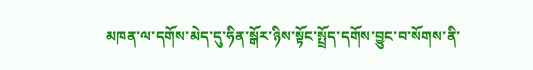མཁན་ལ་དགོས་མེད་དུ་ཧིན་སྒོར་ཉིས་སྟོང་སྤྲོད་དགོས་བྱུང་བ་སོགས་ནི་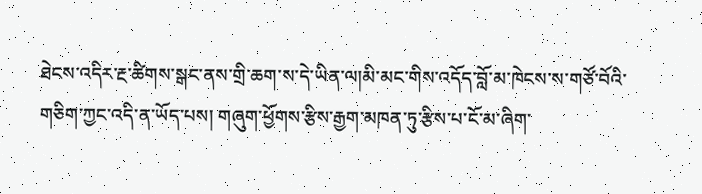ཐེངས་འདིར་རྔ་ཚིགས་སྒང་ནས་གྲི་ཆག་ས་དེ་ཡིན་ལ།མི་མང་གིས་འདོད་བློ་མ་ཁེངས་ས་གཙོ་བོའི་གཅིག་ཀྱང་འདི་ན་ཡོད་པས། གཞུག་ཕྱོགས་རྩིས་རྒྱག་མཁན་ཏུ་རྩིས་པ་ངོ་མ་ཞིག་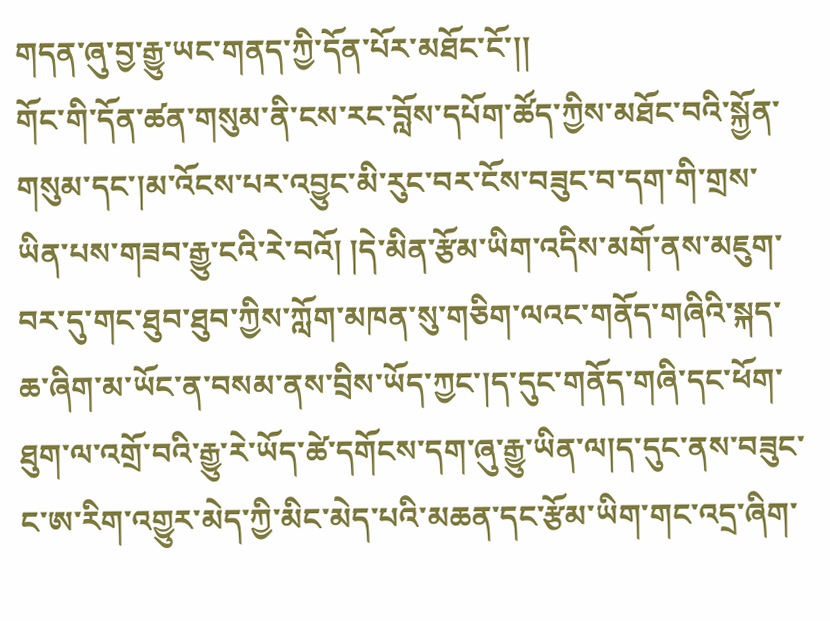གདན་ཞུ་བྱ་རྒྱུ་ཡང་གནད་ཀྱི་དོན་པོར་མཐོང་ངོ་།།
གོང་གི་དོན་ཚན་གསུམ་ནི་ངས་རང་བློས་དཔོག་ཚོད་ཀྱིས་མཐོང་བའི་སྐྱོན་གསུམ་དང་།མ་འོངས་པར་འབྱུང་མི་རུང་བར་ངོས་བཟུང་བ་དག་གི་གྲས་ཡིན་པས་གཟབ་རྒྱུ་ངའི་རེ་བའོ། །དེ་མིན་རྩོམ་ཡིག་འདིས་མགོ་ནས་མཇུག་བར་དུ་གང་ཐུབ་ཐུབ་ཀྱིས་ཀློག་མཁན་སུ་གཅིག་ལའང་གནོད་གཞིའི་སྐད་ཆ་ཞིག་མ་ཡོང་ན་བསམ་ནས་བྲིས་ཡོད་ཀྱང་།ད་དུང་གནོད་གཞི་དང་ཕོག་ཐུག་ལ་འགྲོ་བའི་རྒྱུ་རེ་ཡོད་ཚེ་དགོངས་དག་ཞུ་རྒྱུ་ཡིན་ལ།ད་དུང་ནས་བཟུང་ང་ཨ་རིག་འགྱུར་མེད་ཀྱི་མིང་མེད་པའི་མཆན་དང་རྩོམ་ཡིག་གང་འདྲ་ཞིག་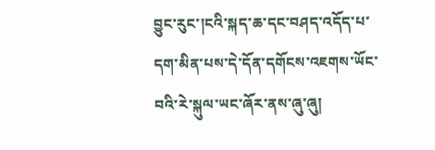བྱུང་རུང་།ངའི་སྐད་ཆ་དང་བཤད་འདོད་པ་དག་མིན་པས་དེ་དོན་དགོངས་འཇགས་ཡོང་བའི་རེ་སྐུལ་ཡང་ཞོར་ནས་ཞུ་ཞུ།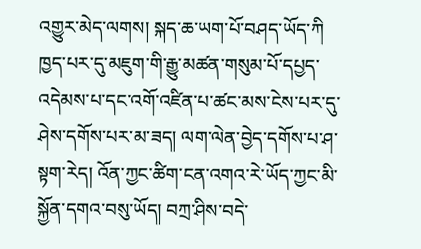འགྱུར་མེད་ལགས། སྐད་ཆ་ཡག་པོ་བཤད་ཡོད་ཀི ཁྱད་པར་དུ་མཇུག་གི་རྒྱུ་མཚན་གསུམ་པོ་དཔྱད་འདེམས་པ་དང་འགོ་འཛིན་པ་ཚང་མས་ངེས་པར་དུ་ཤེས་དགོས་པར་མ་ཟད། ལག་ལེན་བྱེད་དགོས་པ་ཤ་སྟག་རེད། འོན་ཀྱང་ཚིག་ངན་འགའ་རེ་ཡོད་ཀྱང་མི་སྐྱོན་དགའ་བསུ་ཡོད། བཀྲ་ཤིས་བདེ་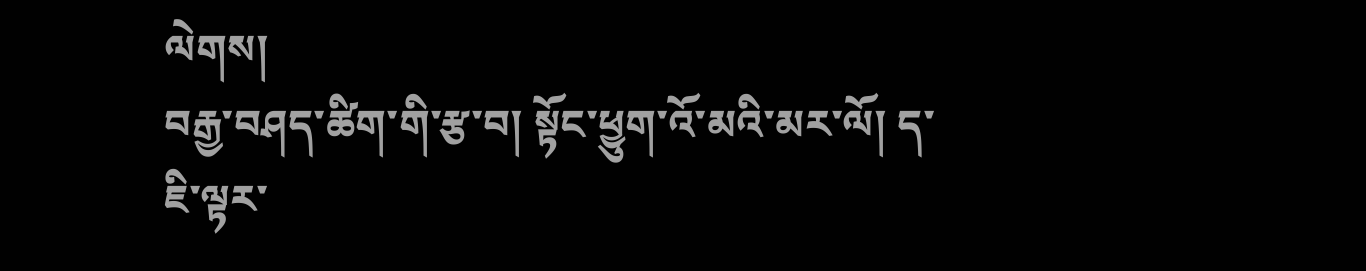ལེགས།
བརྒྱ་བཤད་ཚིག་གི་རྩ་བ། སྟོང་ཕྱུག་འོ་མའི་མར་ལོ། ད་ཇི་ལྟར་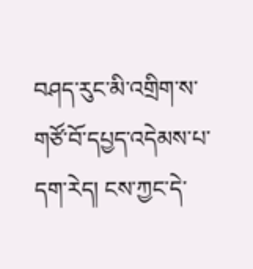བཤད་རུང་མི་འགྲིག་ས་གཙོ་བོ་དཔྱད་འདེམས་པ་དག་རེད། ངས་ཀྱང་དེ་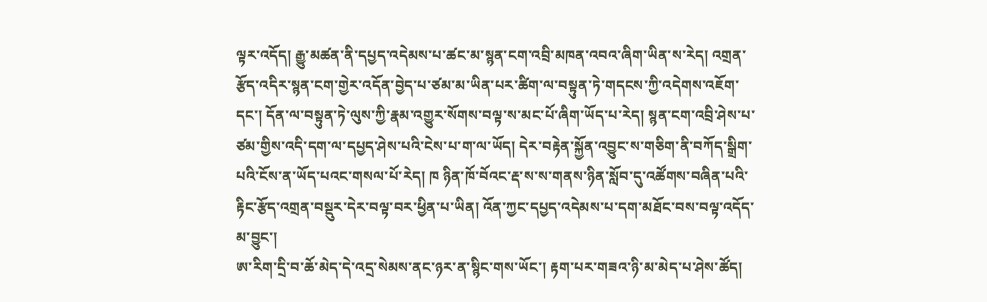ལྟར་འདོད། རྒྱུ་མཚན་ནི་དཔྱད་འདེམས་པ་ཚང་མ་སྙན་ངག་འབྲི་མཁན་འབའ་ཞིག་ཡིན་ས་རེད། འགྲན་རྩོད་འདིར་སྙན་ངག་གྱེར་འདོན་བྱེད་པ་ཙམ་མ་ཡིན་པར་ཚིག་ལ་བསྟུན་ཏེ་གདངས་ཀྱི་འདེགས་འཇོག་དང་། དོན་ལ་བསྟུན་ཏེ་ལུས་ཀྱི་རྣམ་འགྱུར་སོགས་བལྟ་ས་མང་པོ་ཞིག་ཡོད་པ་རེད། སྙན་ངག་འབྲི་ཤེས་པ་ཙམ་གྱིས་འདི་དག་ལ་དཔྱད་ཤེས་པའི་ངེས་པ་ག་ལ་ཡོད། དེར་བརྟེན་སྐྱོན་འབྱུང་ས་གཅིག་ནི་བཀོད་སྒྲིག་པའི་ངོས་ན་ཡོད་པའང་གསལ་པོ་རེད། ཁ ཉིན་ཁོ་བོའང་རྡ་ས་ས་གནས་ཉིན་སློབ་དུ་འཚོགས་བཞིན་པའི་རྟིང་རྩོད་འགྲན་བསྡུར་དེར་བལྟ་བར་ཕྱིན་པ་ཡིན། འོན་ཀྱང་དཔྱད་འདེམས་པ་དག་མཐོང་བས་བལྟ་འདོད་མ་བྱུང་།
ཨ་རིག་དྲི་བ་ཆོ་མེད་དེ་འདྲ་སེམས་ནང་ཉར་ན་སྙིང་གས་ཡོང་། རྟག་པར་གཟའ་ཉི་མ་མེད་པ་ཤེས་ཚོད།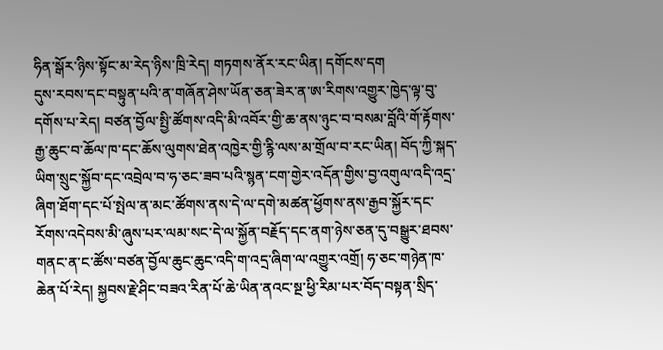ཧིན་སྒོར་ཉིས་སྟོང་མ་རེད་ཉིས་ཁྲི་རེད། གཏགས་ནོར་རང་ཡིན། དགོངས་དག
དུས་རབས་དང་བསྟུན་པའི་ན་གཞོན་ཤེས་ཡོན་ཅན་ཟེར་ན་ཨ་རིགས་འགྱུར་ཁྱེད་ལྟ་བུ་དགོས་པ་རེད། བཙན་བྱོལ་སྤྱི་ཚོགས་འདི་མི་འབོར་གྱི་ཆ་ནས་ཉུང་བ་བསམ་བློའི་གོ་རྟོགས་རྒྱ་ཆུང་བ་ཆོལ་ཁ་དང་ཆོས་ལུགས་ཐེན་འཁྱེར་གྱི་རྙི་ལས་མ་གྲོལ་བ་རང་ཡིན། བོད་ཀྱི་སྐད་ཡིག་སྲུང་སྐྱོབ་དང་འབྲེལ་བ་ཧ་ཅང་ཟབ་པའི་སྙན་ངག་གྱེར་འདོན་གྱིས་བྱ་འགུལ་འདི་འདྲ་ཞིག་ཐོག་དང་པོ་སྤེལ་ན་མང་ཚོགས་ནས་དེ་ལ་དགེ་མཚན་ཕྱོགས་ནས་རྒྱབ་སྐྱོར་དང་རོགས་འདེབས་མི་ཞུས་པར་ལམ་སང་དེ་ལ་སྐྱོན་བརྗོད་དང་ནག་ཉེས་ཅན་དུ་བསྒྱུར་ཐབས་གནང་ན་ང་ཚོས་བཙན་བྱོལ་ཆུང་ཆུང་འདི་ག་འདྲ་ཞིག་ལ་འགྱུར་འགྲོ། ཧ་ཅང་གཉེན་ཁ་ཆེན་པོ་རེད། སྐྱབས་རྗེ་ཤིང་བཟའ་རིན་པོ་ཆེ་ཡིན་ནའང་སྔ་ཕྱི་རིམ་པར་བོད་བསྟན་སྲིད་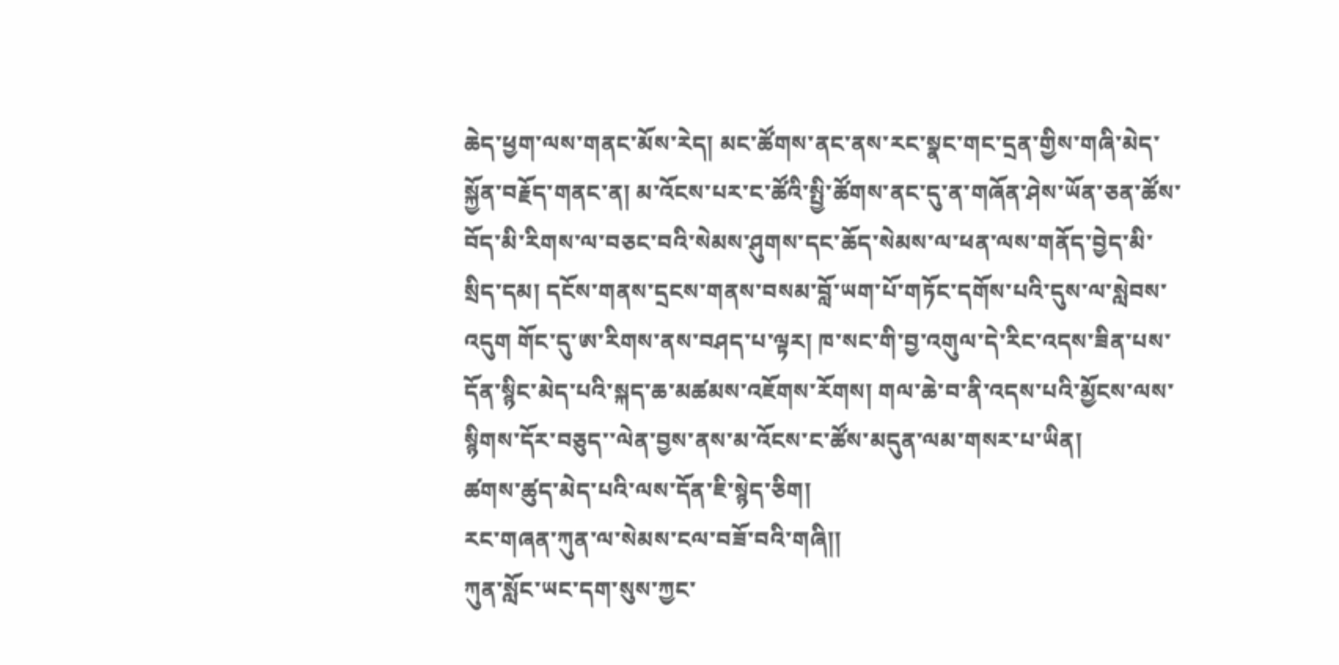ཆེད་ཕྱག་ལས་གནང་མོས་རེད། མང་ཚོགས་ནང་ནས་རང་སྣང་གང་དྲན་གྱིས་གཞི་མེད་སྐྱོན་བརྗོད་གནང་ན། མ་འོངས་པར་ང་ཚོའི་སྤྱི་ཚོགས་ནང་དུ་ན་གཞོན་ཤེས་ཡོན་ཅན་ཚོས་བོད་མི་རིགས་ལ་བཅང་བའི་སེམས་ཤུགས་དང་ཆོད་སེམས་ལ་ཕན་ལས་གནོད་བྱེད་མི་སྲིད་དམ། དངོས་གནས་དྲངས་གནས་བསམ་བློ་ཡག་པོ་གཏོང་དགོས་པའི་དུས་ལ་སླེབས་འདུག གོང་དུ་ཨ་རིགས་ནས་བཤད་པ་ལྟར། ཁ་སང་གི་བྱ་འགུལ་དེ་རིང་འདས་ཟིན་པས་དོན་སྙིང་མེད་པའི་སྐད་ཆ་མཚམས་འཇོགས་རོགས། གལ་ཆེ་བ་ནི་འདས་པའི་མྱོངས་ལས་སྙིགས་དོར་བཅུད་་ལེན་བྱས་ནས་མ་འོངས་ང་ཚོས་མདུན་ལམ་གསར་པ་ཡིན།
ཚགས་ཚུད་མེད་པའི་ལས་དོན་ཇི་སྙེད་ཅིག།
རང་གཞན་ཀུན་ལ་སེམས་ངལ་བཟོ་བའི་གཞི།།
ཀུན་སློང་ཡང་དག་སུས་ཀྱང་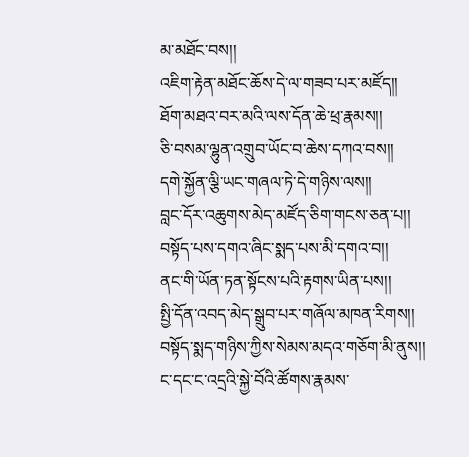མ་མཐོང་བས།།
འཇིག་རྟེན་མཐོང་ཆོས་དེ་ལ་གཟབ་པར་མཛོད།།
ཐོག་མཐའ་བར་མའི་ལས་དོན་ཆེ་ཕྲ་རྣམས།།
ཅི་བསམ་ལྷུན་འགྲུབ་ཡོང་བ་ཆེས་དཀའ་བས།།
དགེ་སྐྱོན་ལྕི་ཡང་གཞལ་ཏེ་དེ་གཉིས་ལས།།
བླང་དོར་འཆུགས་མེད་མཛོད་ཅིག་གངས་ཅན་པ།།
བསྟོད་པས་དགའ་ཞིང་སྨད་པས་མི་དགའ་བ།།
ནང་གི་ཡོན་ཏན་སྟོངས་པའི་རྟགས་ཡིན་པས།།
སྤྱི་དོན་འབད་མེད་སྒྲུབ་པར་གཞོལ་མཁན་རིགས།།
བསྟོད་སྨད་གཉིས་ཀྱིས་སེམས་མདའ་གཅོག་མི་ནུས།།
ང་དང་ང་འདྲའི་སྐྱེ་བོའི་ཚོགས་རྣམས་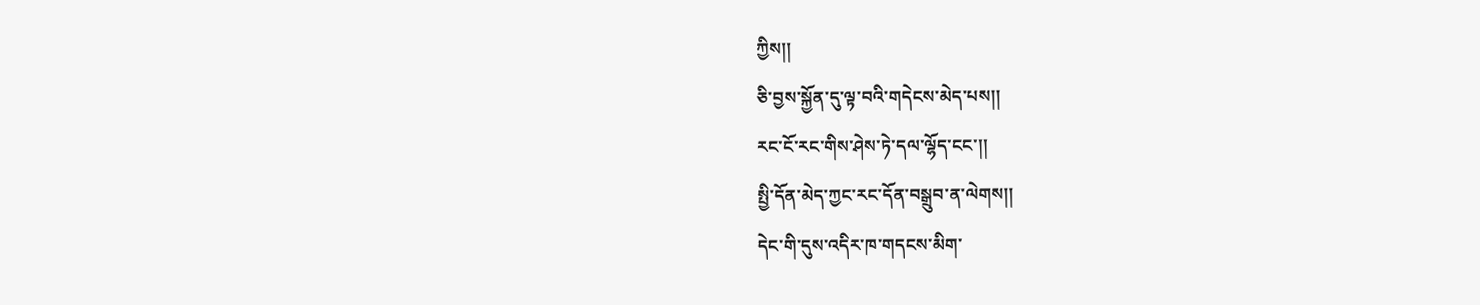ཀྱིས།།
ཅི་བྱས་སྐྱོན་དུ་ལྟ་བའི་གདེངས་མེད་པས།།
རང་ངོ་རང་གིས་ཤེས་ཏེ་དལ་ལྷོད་ངང་།།
སྤྱི་དོན་མེད་ཀྱང་རང་དོན་བསྒྲུབ་ན་ལེགས།།
དེང་གི་དུས་འདིར་ཁ་གདངས་མིག་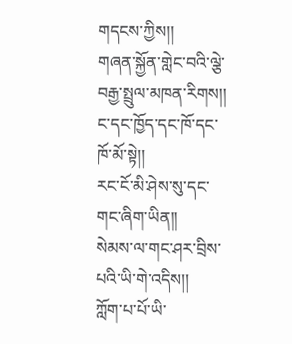གདངས་ཀྱིས།།
གཞན་སྐྱོན་གླེང་བའི་ལྕེ་བརྒྱ་སྤྲུལ་མཁན་རིགས།།
ང་དང་ཁྱོད་དང་ཁོ་དང་ཁོ་མོ་སྟེ།།
རང་ངོ་མི་ཤེས་སུ་དང་གང་ཞིག་ཡིན།།
སེམས་ལ་གང་ཤར་བྲིས་པའི་ཡི་གེ་འདིས།།
ཀློག་པ་པོ་ཡི་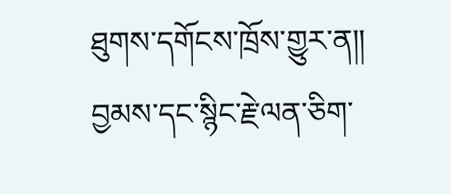ཐུགས་དགོངས་ཁྲོས་གྱུར་ན།།
བྱམས་དང་སྙིང་རྗེ་ལན་ཅིག་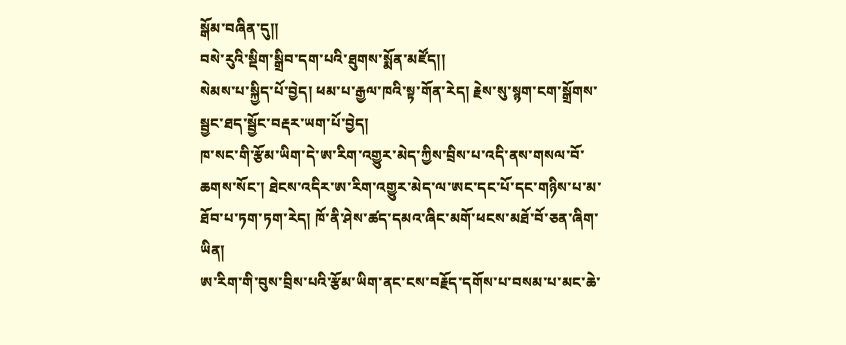སྒོམ་བཞིན་དུ།།
བསེ་རུའི་སྡིག་སྒྲིབ་དག་པའི་ཐུགས་སྨོན་མཛོད།།
སེམས་པ་སྐྱིད་པོ་བྱེད། ཕམ་པ་རྒྱལ་ཁའི་སྟ་གོན་རེད། རྗེས་སུ་སྙག་ངག་སྒྲོགས་སྦྱང་ཐད་སྦྱོང་བརྡར་ཡག་པོ་བྱེད།
ཁ་སང་གི་རྩོམ་ཡིག་དེ་ཨ་རིག་འགྱུར་མེད་ཀྱིས་བྲིས་པ་འདི་ནས་གསལ་བོ་ཆགས་སོང་། ཐེངས་འདིར་ཨ་རིག་འགྱུར་མེད་ལ་ཨང་དང་པོ་དང་གཉིས་པ་མ་ཐོབ་པ་ཏག་ཏག་རེད། ཁོ་ནི་ཤེས་ཚད་དམའ་ཞིང་མགོ་ཕངས་མཐོ་བོ་ཅན་ཞིག་ཡིན།
ཨ་རིག་གི་བུས་བྲིས་པའི་རྩོམ་ཡིག་ནང་ངས་བརྗོད་དགོས་པ་བསམ་པ་མང་ཆེ་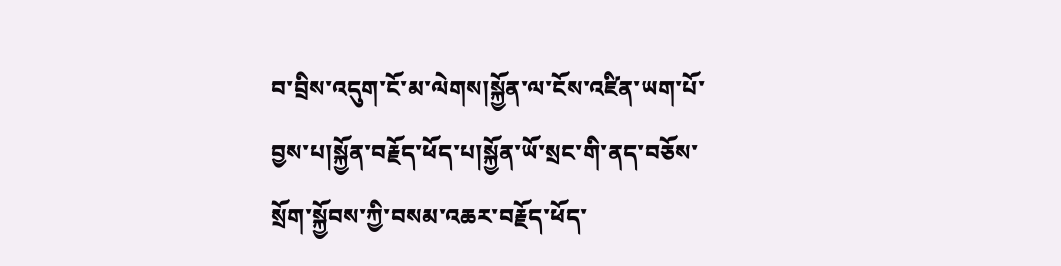བ་བྲིས་འདུག་ངོ་མ་ལེགས།སྐྱོན་ལ་ངོས་འཛིན་ཡག་པོ་བྱས་པ།སྐྱོན་བརྗོད་ཕོད་པ།སྐྱོན་ཡོ་སྲང་གི་ནད་བཅོས་སྲོག་སྐྱོབས་ཀྱི་བསམ་འཆར་བརྗོད་ཕོད་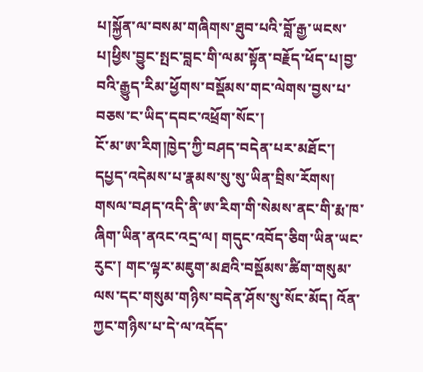པ།སྐྱོན་ལ་བསམ་གཞིགས་ཐུབ་པའི་བློ་རྒྱ་ཡངས་པ།ཕྱིས་བྱུང་སྤང་བླང་གི་ལམ་སྟོན་བརྗོད་ཕོད་པ།བྱ་བའི་རྒྱུད་རིམ་ཕྱོགས་བསྡོམས་གང་ལེགས་བྱས་པ་བཅས་ང་ཡིད་དབང་འཕྲོག་སོང་།
ངོ་མ་ཨ་རིག།ཁྱེད་ཀྱི་བཤད་བདེན་པར་མཐོང་།
དཔྱད་འདེམས་པ་རྣམས་སུ་སུ་ཡིན་བྲིས་རོགས།
གསལ་བཤད་འདི་ནི་ཨ་རིག་གི་སེམས་ནང་གི་རྨ་ཁ་ཞིག་ཡིན་ནའང་འདྲ་ལ། གདུང་འབོད་ཅིག་ཡིན་ཡང་རུང་། གང་ལྟར་མཇུག་མཐའི་བསྡོམས་ཚིག་གསུམ་ལས་དང་གསུམ་གཉིས་བདེན་ཤོས་སུ་སོང་མོད། འོན་ཀྱང་གཉིས་པ་དེ་ལ་འདོད་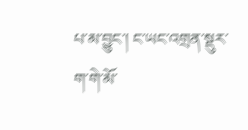པ་མ་བྱུང་། ང་ཡང་འགྲན་སྡུར་ག་གེ་མོ་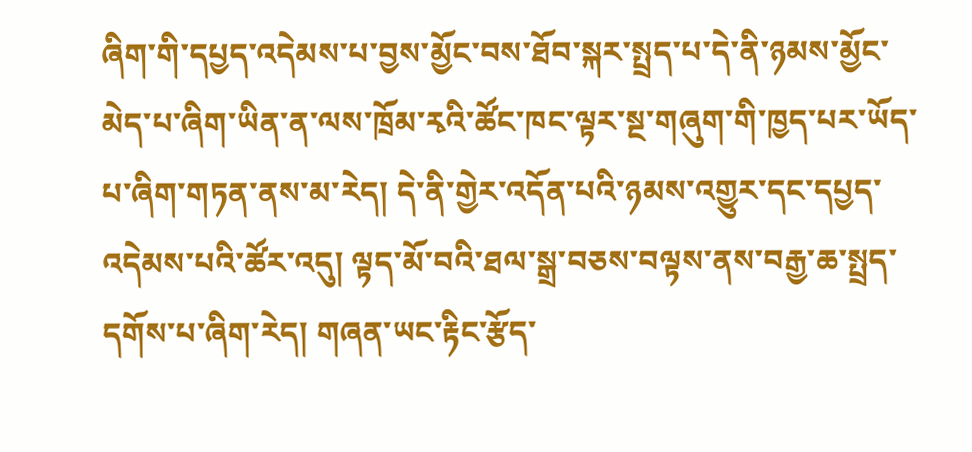ཞིག་གི་དཔྱད་འདེམས་པ་བྱས་མྱོང་བས་ཐོབ་སྐར་སྤྲད་པ་དེ་ནི་ཉམས་མྱོང་མེད་པ་ཞིག་ཡིན་ན་ལས་ཁྲོམ་རྭའི་ཚོང་ཁང་ལྟར་སྔ་གཞུག་གི་ཁྱད་པར་ཡོད་པ་ཞིག་གཏན་ནས་མ་རེད། དེ་ནི་གྱེར་འདོན་པའི་ཉམས་འགྱུར་དང་དཔྱད་འདེམས་པའི་ཚོར་འདུ། ལྟད་མོ་བའི་ཐལ་སྒྲ་བཅས་བལྟས་ནས་བརྒྱ་ཆ་སྤྲད་དགོས་པ་ཞིག་རེད། གཞན་ཡང་རྟིང་རྩོད་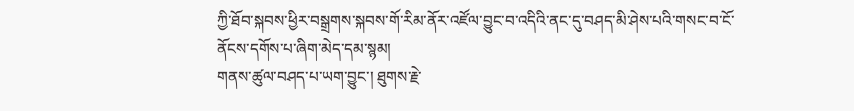ཀྱི་ཐོབ་སྐབས་ཕྱིར་བསྒྲགས་སྐབས་གོ་རིམ་ནོར་འཛོལ་བྱུང་བ་འདིའི་ནང་དུ་བཤད་མི་ཤེས་པའི་གསང་བ་ངོ་ནོངས་དགོས་པ་ཞིག་མེད་དམ་སྙམ།
གནས་ཚུལ་བཤད་པ་ཡག་བྱུང་། ཐུགས་རྗེ་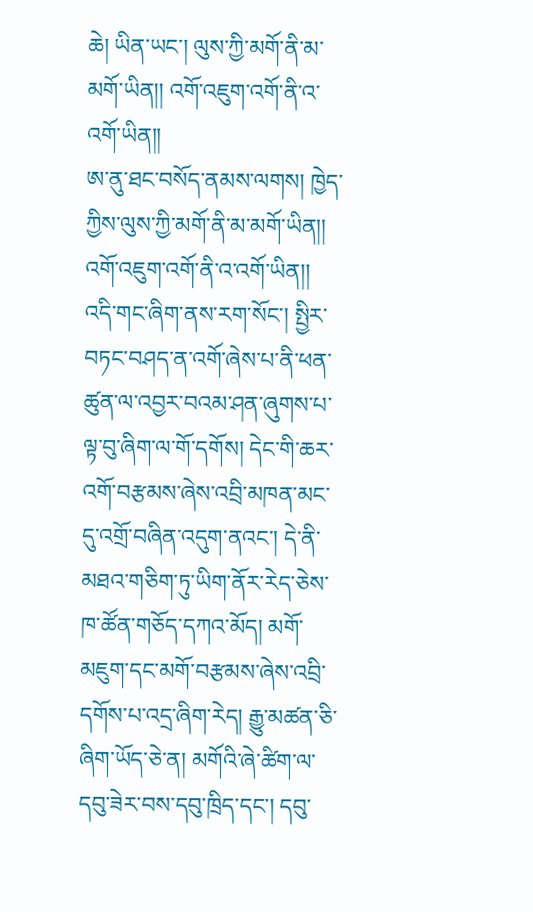ཆེ། ཡིན་ཡང་། ལུས་ཀྱི་མགོ་ནི་མ་མགོ་ཡིན།། འགོ་འཇུག་འགོ་ནི་འ་འགོ་ཡིན།།
ཨ་ནུ་ཐང་བསོད་ནམས་ལགས། ཁྱེད་ཀྱིས་ལུས་ཀྱི་མགོ་ནི་མ་མགོ་ཡིན།། འགོ་འཇུག་འགོ་ནི་འ་འགོ་ཡིན།། འདི་གང་ཞིག་ནས་རག་སོང་། སྤྱིར་བཏང་བཤད་ན་འགོ་ཞེས་པ་ནི་ཕན་ཚུན་ལ་འབྱར་བའམ་ཤན་ཞུགས་པ་ལྟ་བུ་ཞིག་ལ་གོ་དགོས། དེང་གི་ཆར་འགོ་བརྩམས་ཞེས་འབྲི་མཁན་མང་དུ་འགྲོ་བཞིན་འདུག་ནའང་། དེ་ནི་མཐའ་གཅིག་ཏུ་ཡིག་ནོར་རེད་ཅེས་ཁ་ཚོན་གཅོད་དཀའ་མོད། མགོ་མཇུག་དང་མགོ་བརྩམས་ཞེས་འབྲི་དགོས་པ་འདྲ་ཞིག་རེད། རྒྱུ་མཚན་ཅི་ཞིག་ཡོད་ཅེ་ན། མགོའི་ཞེ་ཚིག་ལ་དབུ་ཟེར་བས་དབུ་ཁྲིད་དང་། དབུ་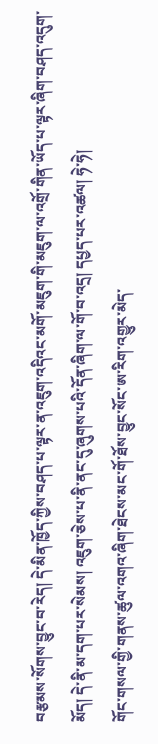བརྩམས་སོགས་བྱུང་བ་རེད། དེ་མིན་ཁྱོད་ཀྱིས་བཤད་པ་ལྟར་ན་འཇུག་འདིའང་མགོ་མཇུག་གི་མཇུག་ལ་འགྲོ་གིན་ཡོད་པ་ལྟར་ཞིག་བཤད་འདུག་མོད། དེ་ནི་མ་དག་པར་སེམས། འཇུག་ཅེས་པ་ནི་ནང་དུ་ཞུགས་པའི་དོན་ཞིག་ལ་གོ་བ་འདྲ། དཔྱད་པར་འཚལ། ཧེ་ཧེ།
གོང་གསལ་གྱི་གནས་ཚུལ་འགའ་ཞིག་ཐེངས་མང་གོ་ཐོས་བྱུང་སོང་ཨ་རིག་འགྱུར་མེད་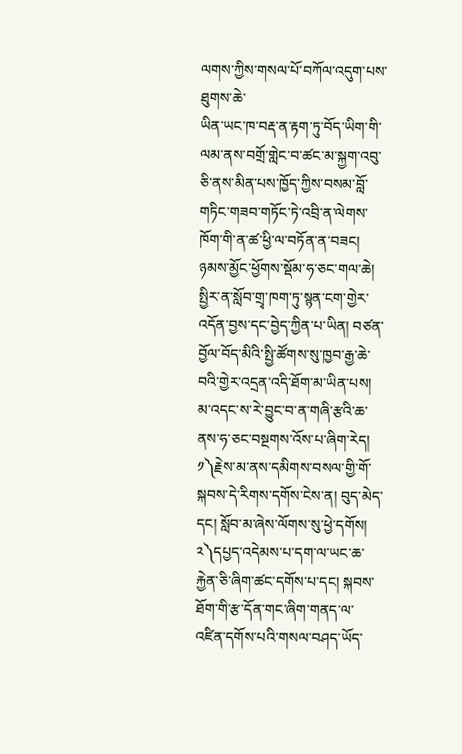ལགས་ཀྱིས་གསལ་པོ་བཀོལ་འདུག་པས་ཐུགས་ཆེ་
ཡིན་ཡང་ཁ་བརྡ་ན་རྟག་ཏུ་བོད་ཡིག་གི་ལམ་ནས་བགྲོ་གླེང་བ་ཚང་མ་སྐྱག་འབུ་ཅི་ནས་མིན་པས་ཁྱོད་ཀྱིས་བསམ་བློ་གཏིང་གཟབ་གཏོང་ཏེ་འབྲི་ན་ལེགས་
ཁོག་གི་ན་ཚ་ཕྱི་ལ་བཏོན་ན་བཟང། ཉམས་མྱོང་ཕྱོགས་སྡོམ་ཧ་ཅང་གལ་ཆེ།
སྤྱིར་ན་སློབ་གྲྭ་ཁག་ཏུ་སྙན་ངག་གྱེར་འདོན་བྱས་དང་བྱེད་ཀྱིན་པ་ཡིན། བཙན་བྱོལ་བོད་མིའི་སྤྱི་ཚོགས་སུ་ཁྱབ་རྒྱ་ཆེ་བའི་གྱེར་འདྲན་འདི་ཐོག་མ་ཡིན་པས། མ་འདང་ས་རེ་བྱུང་བ་ན་གཞི་རྩའི་ཆ་ནས་ཧ་ཅང་བསྔགས་འོས་པ་ཞིག་རེད།
༡༽རྗེས་མ་ནས་དམིགས་བསལ་གྱི་གོ་སྐབས་དེ་རིགས་དགོས་ངེས་ན། བུད་མེད་དང། སློབ་མ་ཞེས་ལོགས་སུ་ཕྱེ་དགོས།
༢༽དཔྱད་འདེམས་པ་དག་ལ་ཡང་ཆ་རྐྱེན་ཅི་ཞིག་ཚང་དགོས་པ་དང། སྐབས་ཐོག་གི་རྩ་དོན་གང་ཞིག་གནད་ལ་འཛིན་དགོས་པའི་གསལ་བཤད་ཡོད་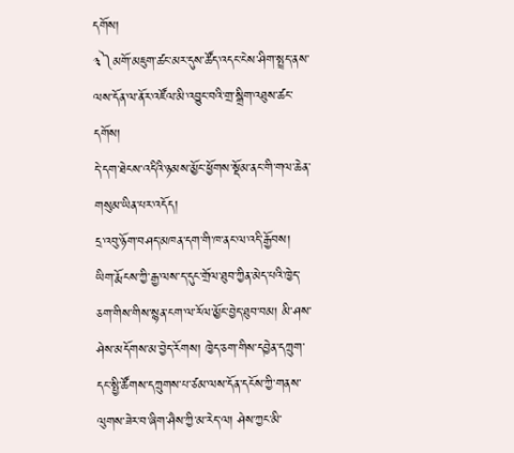དགོས།
༣༽མགོ་མཇུག་ཚང་མར་དུས་ཚོད་འདང་ངེས་ཤིག་སྤྲད་ནས་ལས་དོན་ལ་ནོར་འཛོལ་མི་འབྱུང་བའི་གྲ་སྒྲིག་འཐུས་ཚང་དགོས།
དེ་དག་ཐེངས་འདིའི་ཉམས་མྱོང་ཕྱོགས་སྡོམ་ནང་གི་གལ་ཆེན་གསུམ་ཡིན་པར་འདོད།
དྲ་འབུ་ཉོག་བཤད་མཁན་དག་གི་ཁ་ནང་ལ་འདི་རྒྱོབས།
ཡིག་རྨོངས་ཀྱི་རྒྱ་ལས་ད་དུང་གྲོལ་ཐུབ་ཀྱིན་མེད་པའི་ཁྱེད་ཅག་གིས་གིས་སྙན་ངག་ལ་རོལ་མྱོང་བྱེད་ཐུབ་བམ། མི་ཤས་ཤེས་མདོགས་མ་བྱེད་རོགས། ཁྱེད་ཅག་གིས་དབྱེན་དཀྲུག་དང་སྤྱི་ཚོགས་དཀྲུགས་པ་ཙམ་ལས་དོན་དངོས་ཀྱི་གནས་ལུགས་ཟེར་བ་ཞིག་ཤཻས་ཀྱི་མ་རེད་ལ། ཤེས་ཀྱང་མི་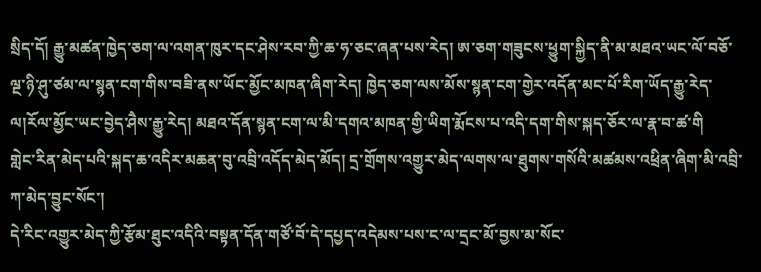སྲིད་དོ། རྒྱུ་མཚན་ཁྱེད་ཅག་ལ་འགན་ཁུར་དང་ཤེས་རབ་ཀྱི་ཆ་ཧ་ཅང་ཞན་པས་རེད། ཨ་ཅག་གཟུངས་ཕྱུག་སྐྱིད་ནི་མ་མཐའ་ཡང་ལོ་བཅོ་ལྔ་ཉི་ཤུ་ཙམ་ལ་སྙན་ངག་གིས་བཟི་ནས་ཡོང་མྱོང་མཁན་ཞིག་རེད། ཁྱེད་ཅག་ལས་མོས་སྙན་ངག་གྱེར་འདོན་མང་པོ་རིག་ཡོད་རྒྱུ་རེད་ལ།རོལ་མྱོང་ཡང་བྱེད་ཤཻས་རྒྱུ་རེད། མཐའ་དོན་སྙན་ངག་ལ་མི་དགའ་མཁན་གྱི་ཡིག་རྨོངས་པ་འདི་དག་གིས་སྐད་ཅོར་ལ་རྣ་བ་ཚ་གི
གླེང་རིན་མེད་པའི་སྐད་ཆ་འདིར་མཆན་བུ་འབྲི་འདོད་མེད་མོད། དྲ་གྲོགས་འགྱུར་མེད་ལགས་ལ་ཐུགས་གསོའི་མཚམས་འཕྲིན་ཞིག་མི་འབྲི་ཀ་མེད་བྱུང་སོང་།
དེ་རིང་འགྱུར་མེད་ཀྱི་རྩོམ་ཐུང་འདིའི་བསྟན་དོན་གཙོ་བོ་དེ་དཔྱད་འདེམས་པས་ང་ལ་དྲང་མོ་བྱས་མ་སོང་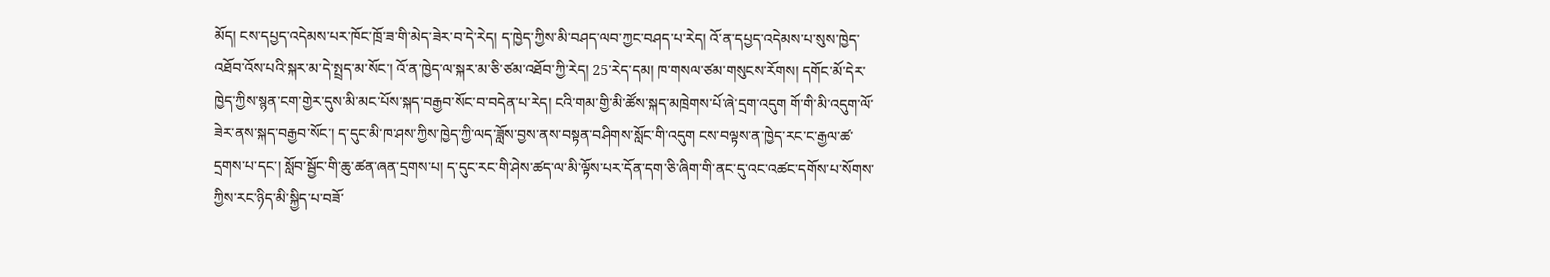མོད། ངས་དཔྱད་འདེམས་པར་ཁོང་ཁྲོ་ཟ་གི་མེད་ཟེར་བ་དེ་རེད། ད་ཁྱེད་ཀྱིས་མི་བཤད་ལབ་ཀྱང་བཤད་པ་རེད། འོ་ན་དཔྱད་འདེམས་པ་སུས་ཁྱེད་འཐོབ་འོས་པའི་སྐར་མ་དེ་སྤྲད་མ་སོང་། འོ་ན་ཁྱེད་ལ་སྐར་མ་ཅི་ཙམ་འཐོབ་ཀྱི་རེད། 25་རེད་དམ། ཁ་གསལ་ཙམ་གསུངས་རོགས། དགོང་མོ་དེར་ཁྱེད་ཀྱིས་སྙན་ངག་གྱེར་དུས་མི་མང་པོས་སྐད་བརྒྱབ་སོང་བ་བདེན་པ་རེད། ངའི་གམ་གྱི་མི་ཚོས་སྐད་མཁྲེགས་པོ་ཞེ་དྲག་འདུག གོ་གི་མི་འདུག་ལོ་ཟེར་ནས་སྐད་བརྒྱབ་སོང་། ད་དུང་མི་ཁ་ཤས་ཀྱིས་ཁྱེད་ཀྱི་ལད་ཟློས་བྱས་ནས་བསྟན་བཤིགས་སློང་གི་འདུག ངས་བལྟས་ན་ཁྱེད་རང་ང་རྒྱལ་ཚ་དྲགས་པ་དང་། སློབ་སྦྱོང་གི་ཆུ་ཚན་ཞན་དྲགས་པ། ད་དུང་རང་གི་ཤེས་ཚད་ལ་མི་ལྟོས་པར་དོན་དག་ཅི་ཞིག་གི་ནང་དུ་འང་འཚང་དགོས་པ་སོགས་ཀྱིས་རང་ཉིད་མི་སྐྱིད་པ་བཟོ་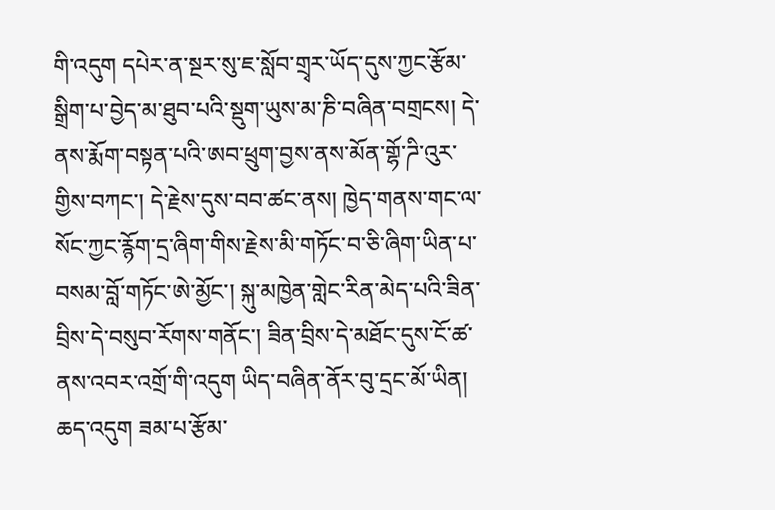གི་འདུག དཔེར་ན་སྔར་སུ་ཇ་སློབ་གྲྭར་ཡོད་དུས་ཀྱང་རྩོམ་སྒྲིག་པ་བྱེད་མ་ཐུབ་པའི་སྡུག་ཡུས་མ་ཎི་བཞིན་བགྲངས། དེ་ནས་རྨོག་བསྟན་པའི་ཨབ་ཕྲུག་བྱས་ནས་མོན་གྷོ་ཌི་འུར་གྱིས་བཀང་། དེ་རྗེས་དུས་བབ་ཚང་ནས། ཁྱེད་གནས་གང་ལ་སོང་ཀྱང་རྙོག་དྲ་ཞིག་གིས་རྗེས་མི་གཏོང་བ་ཅི་ཞིག་ཡིན་པ་བསམ་བློ་གཏོང་ཨེ་མྱོང་། སྐུ་མཁྱེན་གླེང་རིན་མེད་པའི་ཟིན་བྲིས་དེ་བསུབ་རོགས་གནོང་། ཟིན་བྲིས་དེ་མཐོང་དུས་ངོ་ཚ་ནས་འབར་འགྲོ་གི་འདུག ཡིད་བཞིན་ནོར་བུ་དྲང་མོ་ཡིན།
ཆད་འདུག ཟམ་པ་རྩོམ་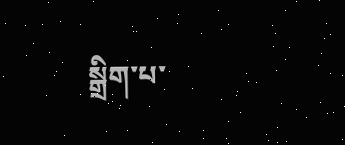སྒྲིག་པ་